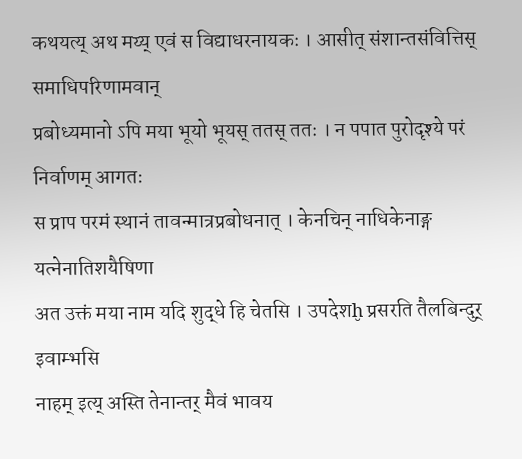कथयत्य् अथ मय्य् एवं स विद्याधरनायकः । आसीत् संशान्तसंवित्तिस् समाधिपरिणामवान्
प्रबोध्यमानो ऽपि मया भूयो भूयस् ततस् ततः । न पपात पुरोदृश्ये परं निर्वाणम् आगतः
स प्राप परमं स्थानं तावन्मात्रप्रबोधनात् । केनचिन् नाधिकेनाङ्ग यत्नेनातिशयैषिणा
अत उक्तं मया नाम यदि शुद्धे हि चेतसि । उपदेशḫ प्रसरति तैलबिन्दुर् इवाम्भसि
नाहम् इत्य् अस्ति तेनान्तर् मैवं भावय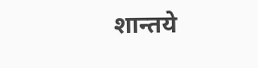शान्तये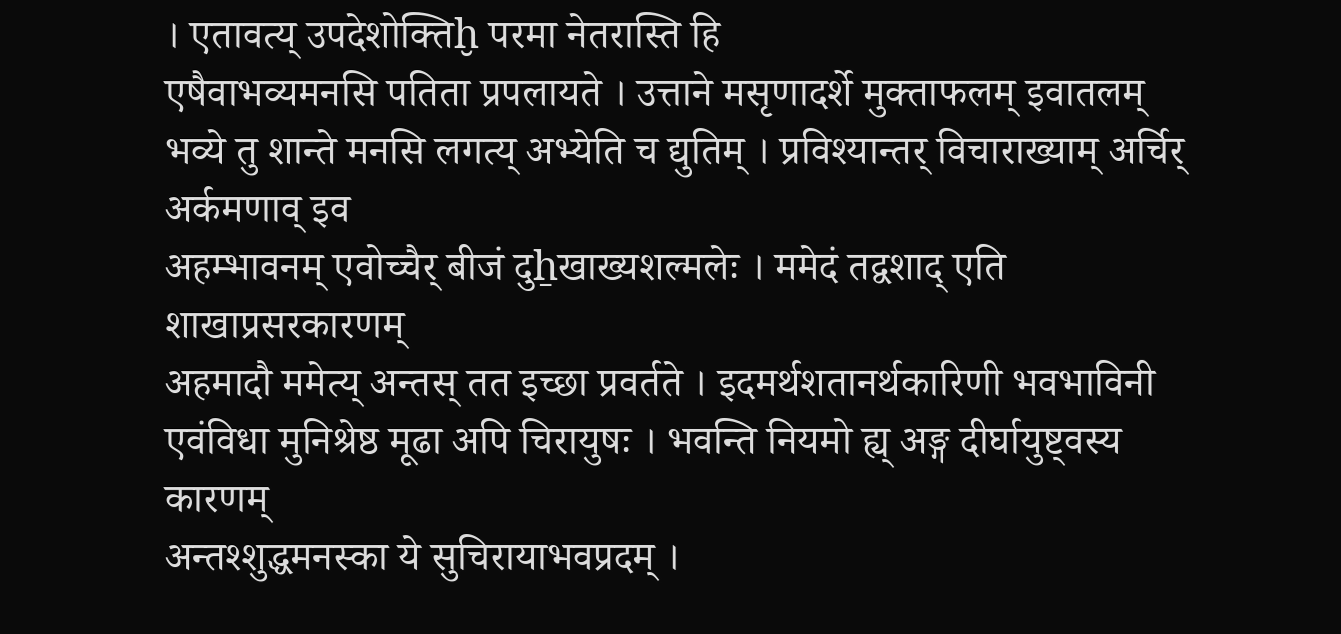। एतावत्य् उपदेशोक्तिḫ परमा नेतरास्ति हि
एषैवाभव्यमनसि पतिता प्रपलायते । उत्ताने मसृणादर्शे मुक्ताफलम् इवातलम्
भव्ये तु शान्ते मनसि लगत्य् अभ्येति च द्युतिम् । प्रविश्यान्तर् विचाराख्याम् अर्चिर् अर्कमणाव् इव
अहम्भावनम् एवोच्चैर् बीजं दुẖखाख्यशल्मलेः । ममेदं तद्वशाद् एति शाखाप्रसरकारणम्
अहमादौ ममेत्य् अन्तस् तत इच्छा प्रवर्तते । इदमर्थशतानर्थकारिणी भवभाविनी
एवंविधा मुनिश्रेष्ठ मूढा अपि चिरायुषः । भवन्ति नियमो ह्य् अङ्ग दीर्घायुष्ट्वस्य कारणम्
अन्तश्शुद्धमनस्का ये सुचिरायाभवप्रदम् ।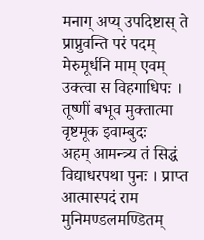मनाग् अप्य् उपदिष्टास् ते प्राप्नुवन्ति परं पदम्
मेरुमूर्धनि माम् एवम् उक्त्वा स विहगाधिपः । तूष्णीं बभूव मुक्तात्मा वृष्टमूक इवाम्बुदः
अहम् आमन्त्र्य तं सिद्धं विद्याधरपथा पुनः । प्राप्त आत्मास्पदं राम मुनिमण्डलमण्डितम्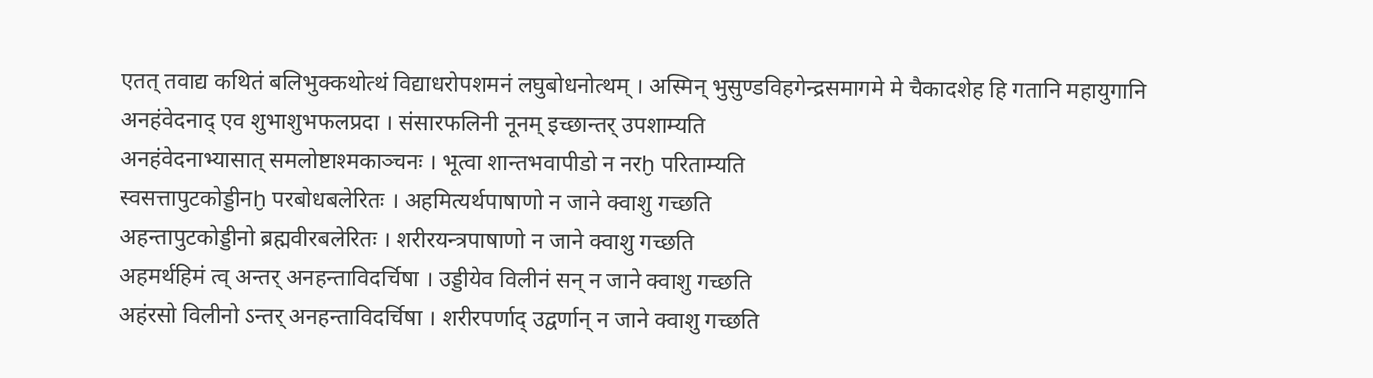एतत् तवाद्य कथितं बलिभुक्कथोत्थं विद्याधरोपशमनं लघुबोधनोत्थम् । अस्मिन् भुसुण्डविहगेन्द्रसमागमे मे चैकादशेह हि गतानि महायुगानि
अनहंवेदनाद् एव शुभाशुभफलप्रदा । संसारफलिनी नूनम् इच्छान्तर् उपशाम्यति
अनहंवेदनाभ्यासात् समलोष्टाश्मकाञ्चनः । भूत्वा शान्तभवापीडो न नरḫ परिताम्यति
स्वसत्तापुटकोड्डीनḫ परबोधबलेरितः । अहमित्यर्थपाषाणो न जाने क्वाशु गच्छति
अहन्तापुटकोड्डीनो ब्रह्मवीरबलेरितः । शरीरयन्त्रपाषाणो न जाने क्वाशु गच्छति
अहमर्थहिमं त्व् अन्तर् अनहन्ताविदर्चिषा । उड्डीयेव विलीनं सन् न जाने क्वाशु गच्छति
अहंरसो विलीनो ऽन्तर् अनहन्ताविदर्चिषा । शरीरपर्णाद् उद्वर्णान् न जाने क्वाशु गच्छति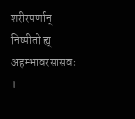शरीरपर्णान् निष्पीतो ह्य् अहम्भावरसासवः ।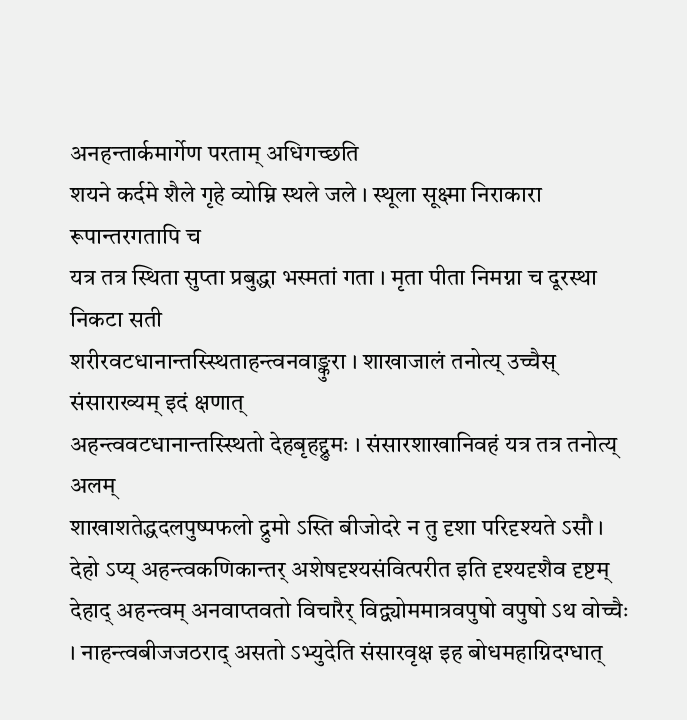अनहन्तार्कमार्गेण परताम् अधिगच्छति
शयने कर्दमे शैले गृहे व्योम्नि स्थले जले । स्थूला सूक्ष्मा निराकारा रूपान्तरगतापि च
यत्र तत्र स्थिता सुप्ता प्रबुद्धा भस्मतां गता । मृता पीता निमग्ना च दूरस्था निकटा सती
शरीरवटधानान्तस्स्थिताहन्त्वनवाङ्कुरा । शाखाजालं तनोत्य् उच्चैस् संसाराख्यम् इदं क्षणात्
अहन्त्ववटधानान्तस्स्थितो देहबृहद्द्रुमः । संसारशाखानिवहं यत्र तत्र तनोत्य् अलम्
शाखाशतेद्धदलपुष्पफलो द्रुमो ऽस्ति बीजोदरे न तु दृशा परिदृश्यते ऽसौ । देहो ऽप्य् अहन्त्वकणिकान्तर् अशेषदृश्यसंवित्परीत इति दृश्यदृशैव दृष्टम्
देहाद् अहन्त्वम् अनवाप्तवतो विचारैर् विद्व्योममात्रवपुषो वपुषो ऽथ वोच्चैः । नाहन्त्वबीजजठराद् असतो ऽभ्युदेति संसारवृक्ष इह बोधमहाग्निदग्धात्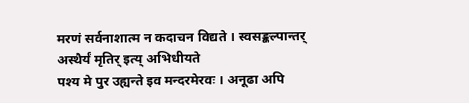मरणं सर्वनाशात्म न कदाचन विद्यते । स्वसङ्कल्पान्तर् अस्थैर्यं मृतिर् इत्य् अभिधीयते
पश्य मे पुर उह्यन्ते इव मन्दरमेरवः । अनूढा अपि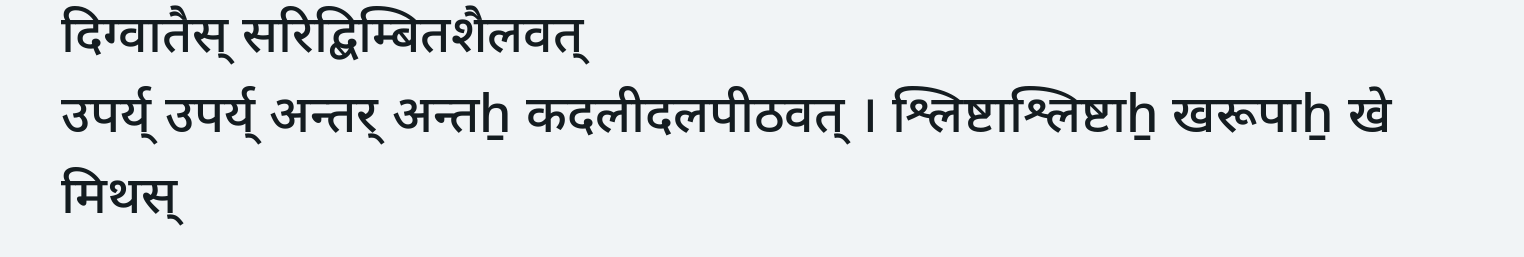दिग्वातैस् सरिद्बिम्बितशैलवत्
उपर्य् उपर्य् अन्तर् अन्तẖ कदलीदलपीठवत् । श्लिष्टाश्लिष्टाẖ खरूपाẖ खे मिथस्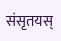संसृतयस्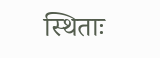स्थिताः